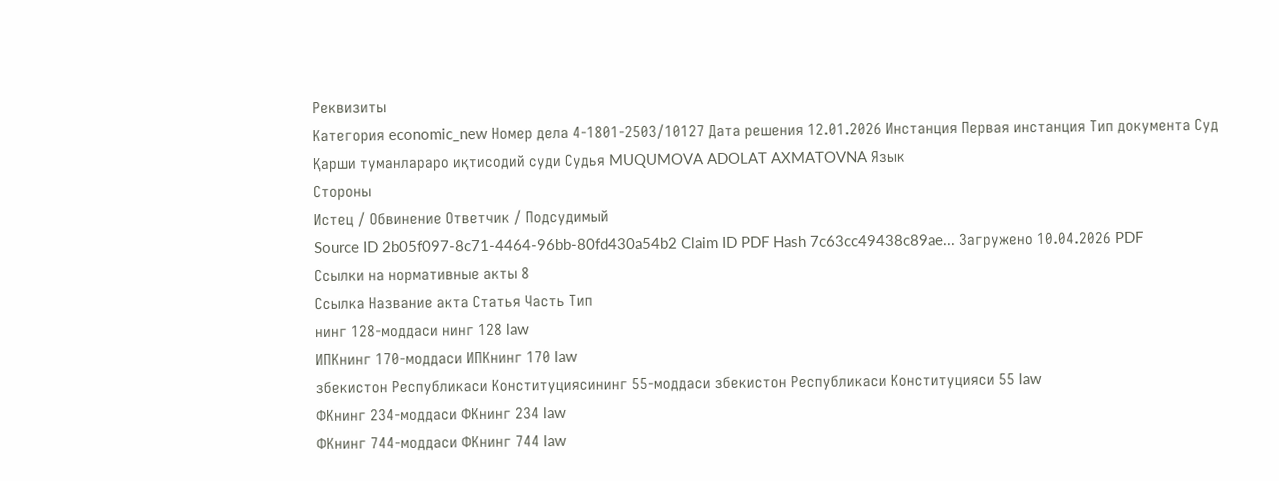Реквизиты
Категория economic_new Номер дела 4-1801-2503/10127 Дата решения 12.01.2026 Инстанция Первая инстанция Тип документа Суд Қарши туманлараро иқтисодий суди Судья MUQUMOVA ADOLAT AXMATOVNA Язык
Стороны
Истец / Обвинение Ответчик / Подсудимый
Source ID 2b05f097-8c71-4464-96bb-80fd430a54b2 Claim ID PDF Hash 7c63cc49438c89ae... Загружено 10.04.2026 PDF
Ссылки на нормативные акты 8
Ссылка Название акта Статья Часть Тип
нинг 128-моддаси нинг 128 law
ИПКнинг 170-моддаси ИПКнинг 170 law
збекистон Республикаси Конституциясининг 55-моддаси збекистон Республикаси Конституцияси 55 law
ФКнинг 234-моддаси ФКнинг 234 law
ФКнинг 744-моддаси ФКнинг 744 law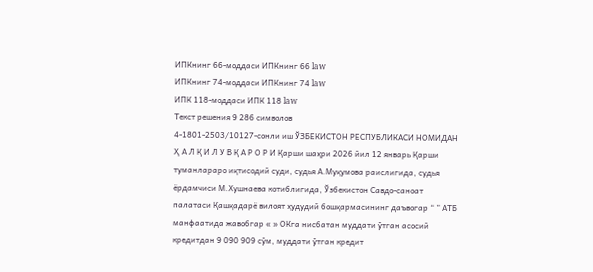ИПКнинг 66-моддаси ИПКнинг 66 law
ИПКнинг 74-моддаси ИПКнинг 74 law
ИПК 118-моддаси ИПК 118 law
Текст решения 9 286 символов
4-1801-2503/10127-сонли иш ЎЗБЕКИСТОН РЕСПУБЛИКАСИ НОМИДАН Ҳ А Л Қ И Л У В Қ А Р О Р И Қарши шаҳри 2026 йил 12 январь Қарши туманлараро иқтисодий суди, судья А.Муқумова раислигида, судья ёрдамчиси М.Хушнаева котиблигида, Ўзбекистон Савдо-саноат палатаси Қашқадарё вилоят ҳудудий бошқармасининг даъвогар “ ” АТБ манфаатида жавобгар « » ОКга нисбатан муддати ўтган асосий кредитдан 9 090 909 сўм, муддати ўтган кредит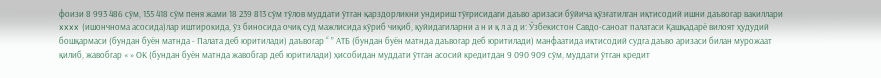фоизи 8 993 486 сўм, 155 418 сўм пеня жами 18 239 813 сўм тўлов муддати ўтган қарздорликни ундириш тўғрисидаги даъво аризаси бўйича қўзғатилган иқтисодий ишни даъвогар вакиллари xxxx (ишончнома асосида)лар иштирокида, ўз биносида очиқ суд мажлисида кўриб чиқиб, қуйидагиларни а н и қ л а д и: Ўзбекистон Савдо-саноат палатаси Қашқадарё вилоят ҳудудий бошқармаси (бундан буён матнда - Палата деб юритилади) даъвогар “ ” АТБ (бундан буён матнда даъвогар деб юритилади) манфаатида иқтисодий судга даъво аризаси билан мурожаат қилиб, жавобгар « » ОК (бундан буён матнда жавобгар деб юритилади) ҳисобидан муддати ўтган асосий кредитдан 9 090 909 сўм, муддати ўтган кредит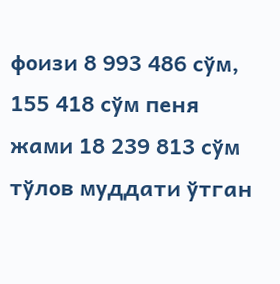фоизи 8 993 486 сўм, 155 418 сўм пеня жами 18 239 813 сўм тўлов муддати ўтган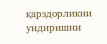қарздорликни ундиришни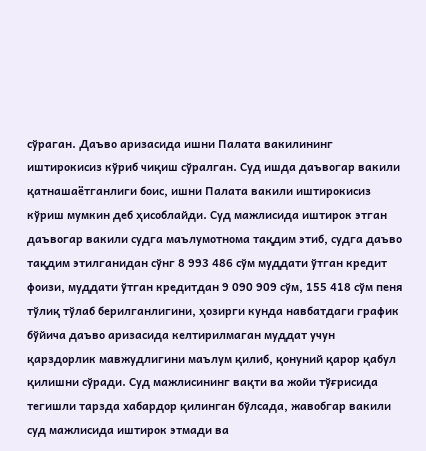сўраган. Даъво аризасида ишни Палата вакилининг иштирокисиз кўриб чиқиш сўралган. Суд ишда даъвогар вакили қатнашаётганлиги боис, ишни Палата вакили иштирокисиз кўриш мумкин деб ҳисоблайди. Суд мажлисида иштирок этган даъвогар вакили судга маълумотнома тақдим этиб, судга даъво тақдим этилганидан сўнг 8 993 486 сўм муддати ўтган кредит фоизи, муддати ўтган кредитдан 9 090 909 сўм, 155 418 сўм пеня тўлиқ тўлаб берилганлигини, ҳозирги кунда навбатдаги график бўйича даъво аризасида келтирилмаган муддат учун қарздорлик мавжудлигини маълум қилиб, қонуний қарор қабул қилишни сўради. Суд мажлисининг вақти ва жойи тўғрисида тегишли тарзда хабардор қилинган бўлсада, жавобгар вакили суд мажлисида иштирок этмади ва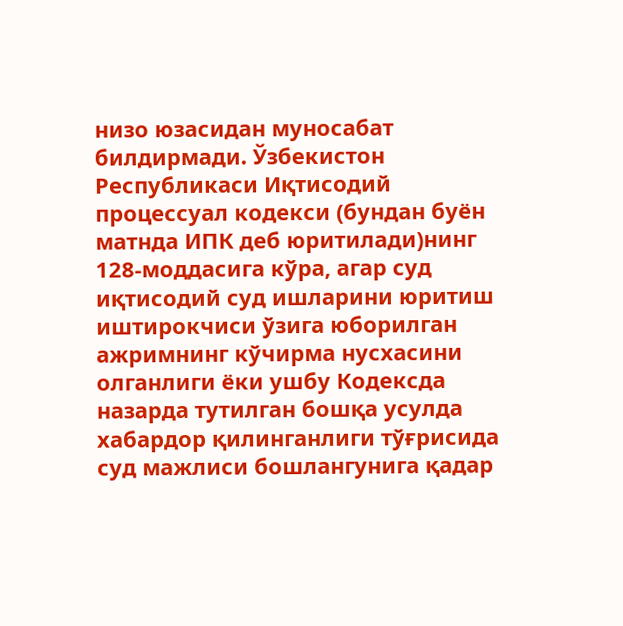низо юзасидан муносабат билдирмади. Ўзбекистон Республикаси Иқтисодий процессуал кодекси (бундан буён матнда ИПК деб юритилади)нинг 128-моддасига кўра, агар суд иқтисодий суд ишларини юритиш иштирокчиси ўзига юборилган ажримнинг кўчирма нусхасини олганлиги ёки ушбу Кодексда назарда тутилган бошқа усулда хабардор қилинганлиги тўғрисида суд мажлиси бошлангунига қадар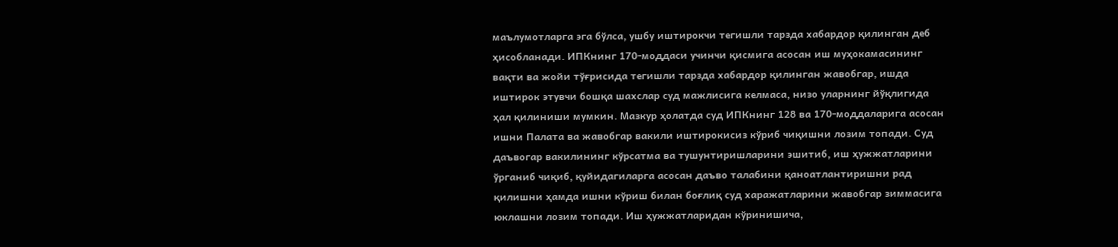маълумотларга эга бўлса, ушбу иштирокчи тегишли тарзда хабардор қилинган деб ҳисобланади. ИПКнинг 170-моддаси учинчи қисмига асосан иш муҳокамасининг вақти ва жойи тўғрисида тегишли тарзда хабардор қилинган жавобгар, ишда иштирок этувчи бошқа шахслар суд мажлисига келмаса, низо уларнинг йўқлигида ҳал қилиниши мумкин. Мазкур ҳолатда суд ИПКнинг 128 ва 170-моддаларига асосан ишни Палата ва жавобгар вакили иштирокисиз кўриб чиқишни лозим топади. Суд даъвогар вакилининг кўрсатма ва тушунтиришларини эшитиб, иш ҳужжатларини ўрганиб чиқиб, қуйидагиларга асосан даъво талабини қаноатлантиришни рад қилишни ҳамда ишни кўриш билан боғлиқ суд харажатларини жавобгар зиммасига юклашни лозим топади. Иш ҳужжатларидан кўринишича,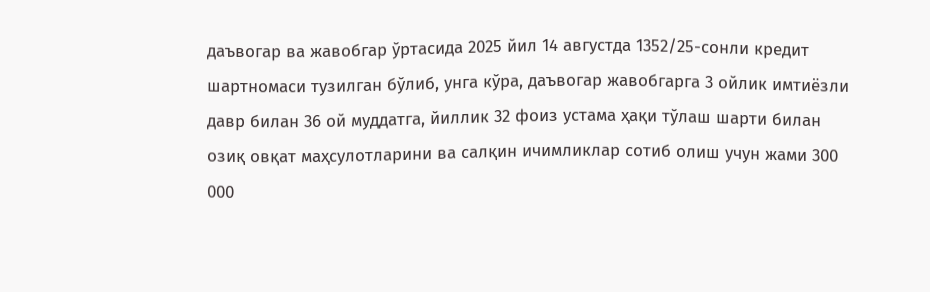даъвогар ва жавобгар ўртасида 2025 йил 14 августда 1352/25-сонли кредит шартномаси тузилган бўлиб, унга кўра, даъвогар жавобгарга 3 ойлик имтиёзли давр билан 36 ой муддатга, йиллик 32 фоиз устама ҳақи тўлаш шарти билан озиқ овқат маҳсулотларини ва салқин ичимликлар сотиб олиш учун жами 300 000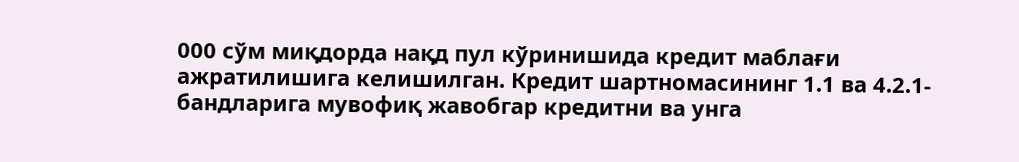000 сўм миқдорда нақд пул кўринишида кредит маблағи ажратилишига келишилган. Кредит шартномасининг 1.1 ва 4.2.1-бандларига мувофиқ жавобгар кредитни ва унга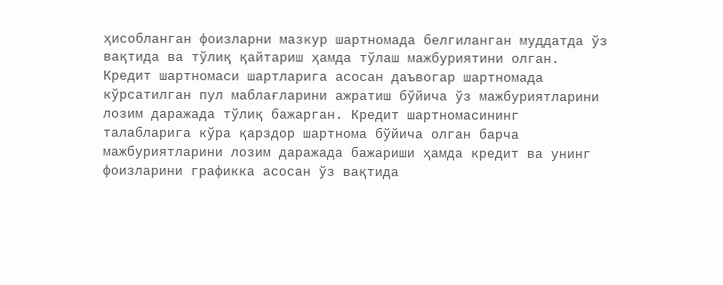ҳисобланган фоизларни мазкур шартномада белгиланган муддатда ўз вақтида ва тўлиқ қайтариш ҳамда тўлаш мажбуриятини олган. Кредит шартномаси шартларига асосан даъвогар шартномада кўрсатилган пул маблағларини ажратиш бўйича ўз мажбуриятларини лозим даражада тўлиқ бажарган. Кредит шартномасининг талабларига кўра қарздор шартнома бўйича олган барча мажбуриятларини лозим даражада бажариши ҳамда кредит ва унинг фоизларини графикка асосан ўз вақтида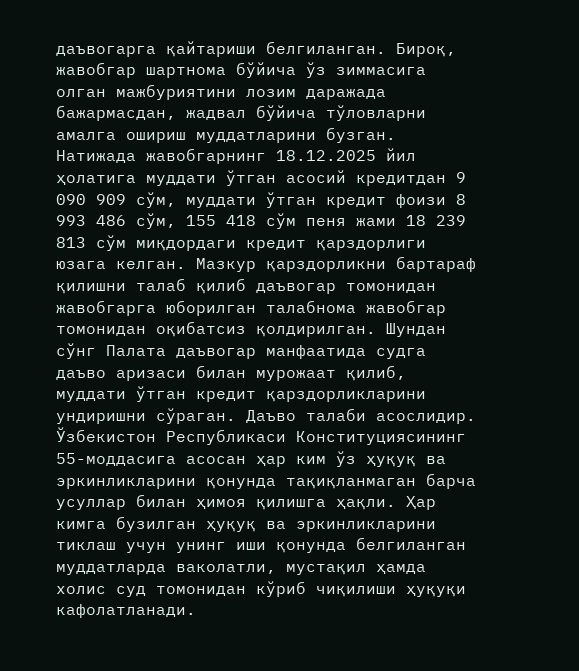даъвогарга қайтариши белгиланган. Бироқ, жавобгар шартнома бўйича ўз зиммасига олган мажбуриятини лозим даражада бажармасдан, жадвал бўйича тўловларни амалга ошириш муддатларини бузган. Натижада жавобгарнинг 18.12.2025 йил ҳолатига муддати ўтган асосий кредитдан 9 090 909 сўм, муддати ўтган кредит фоизи 8 993 486 сўм, 155 418 сўм пеня жами 18 239 813 сўм миқдордаги кредит қарздорлиги юзага келган. Мазкур қарздорликни бартараф қилишни талаб қилиб даъвогар томонидан жавобгарга юборилган талабнома жавобгар томонидан оқибатсиз қолдирилган. Шундан сўнг Палата даъвогар манфаатида судга даъво аризаси билан мурожаат қилиб, муддати ўтган кредит қарздорликларини ундиришни сўраган. Даъво талаби асослидир. Ўзбекистон Республикаси Конституциясининг 55-моддасига асосан ҳар ким ўз ҳуқуқ ва эркинликларини қонунда тақиқланмаган барча усуллар билан ҳимоя қилишга ҳақли. Ҳар кимга бузилган ҳуқуқ ва эркинликларини тиклаш учун унинг иши қонунда белгиланган муддатларда ваколатли, мустақил ҳамда холис суд томонидан кўриб чиқилиши ҳуқуқи кафолатланади.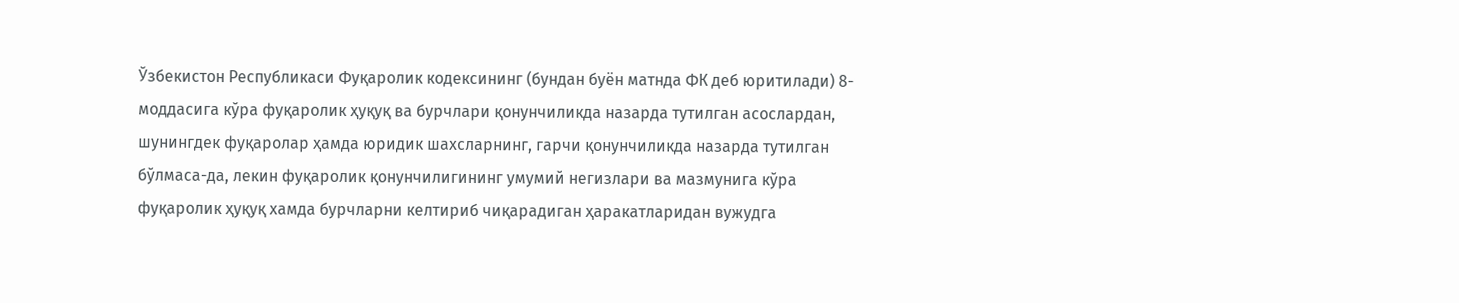Ўзбекистон Республикаси Фуқаролик кодексининг (бундан буён матнда ФК деб юритилади) 8-моддасига кўра фуқаролик ҳуқуқ ва бурчлари қонунчиликда назарда тутилган асослардан, шунингдек фуқаролар ҳамда юридик шахсларнинг, гарчи қонунчиликда назарда тутилган бўлмаса-да, лекин фуқаролик қонунчилигининг умумий негизлари ва мазмунига кўра фуқаролик ҳуқуқ хамда бурчларни келтириб чиқарадиган ҳаракатларидан вужудга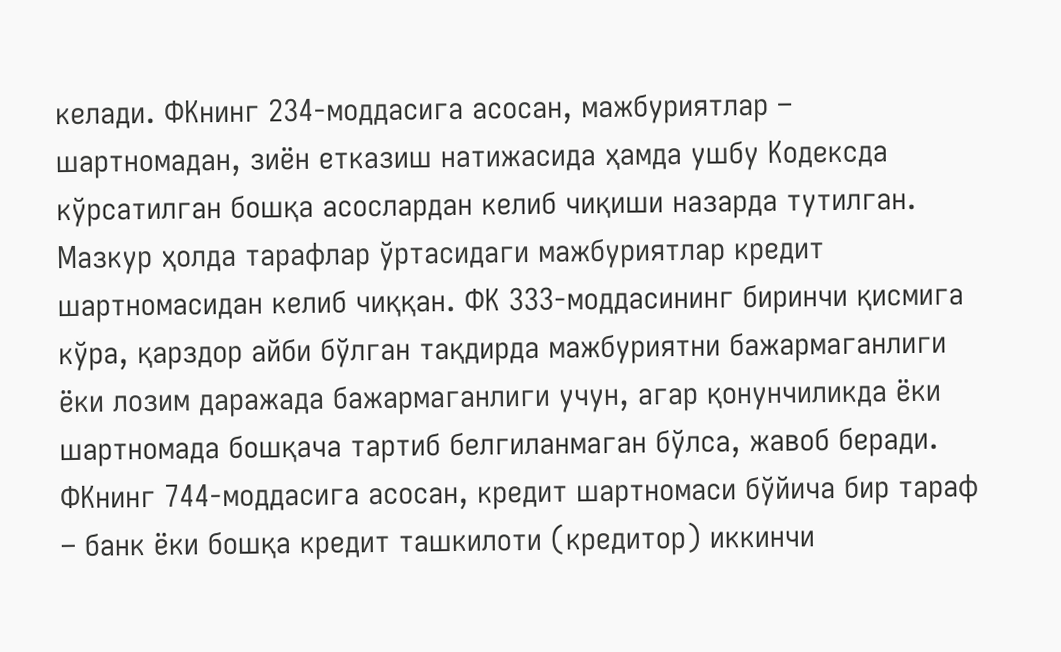келади. ФКнинг 234-моддасига асосан, мажбуриятлар – шартномадан, зиён етказиш натижасида ҳамда ушбу Кодексда кўрсатилган бошқа асослардан келиб чиқиши назарда тутилган. Мазкур ҳолда тарафлар ўртасидаги мажбуриятлар кредит шартномасидан келиб чиққан. ФК 333-моддасининг биринчи қисмига кўра, қарздор айби бўлган тақдирда мажбуриятни бажармаганлиги ёки лозим даражада бажармаганлиги учун, агар қонунчиликда ёки шартномада бошқача тартиб белгиланмаган бўлса, жавоб беради. ФКнинг 744-моддасига асосан, кредит шартномаси бўйича бир тараф – банк ёки бошқа кредит ташкилоти (кредитор) иккинчи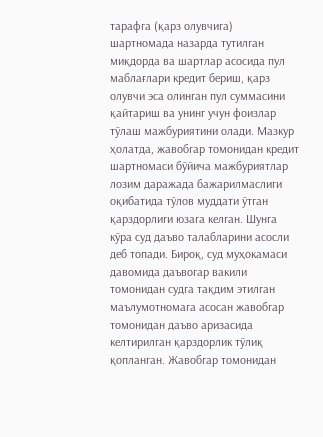тарафга (қарз олувчига) шартномада назарда тутилган миқдорда ва шартлар асосида пул маблағлари кредит бериш, қарз олувчи эса олинган пул суммасини қайтариш ва унинг учун фоизлар тўлаш мажбуриятини олади. Мазкур ҳолатда, жавобгар томонидан кредит шартномаси бўйича мажбуриятлар лозим даражада бажарилмаслиги оқибатида тўлов муддати ўтган қарздорлиги юзага келган. Шунга кўра суд даъво талабларини асосли деб топади. Бироқ, суд муҳокамаси давомида даъвогар вакили томонидан судга тақдим этилган маълумотномага асосан жавобгар томонидан даъво аризасида келтирилган қарздорлик тўлиқ қопланган. Жавобгар томонидан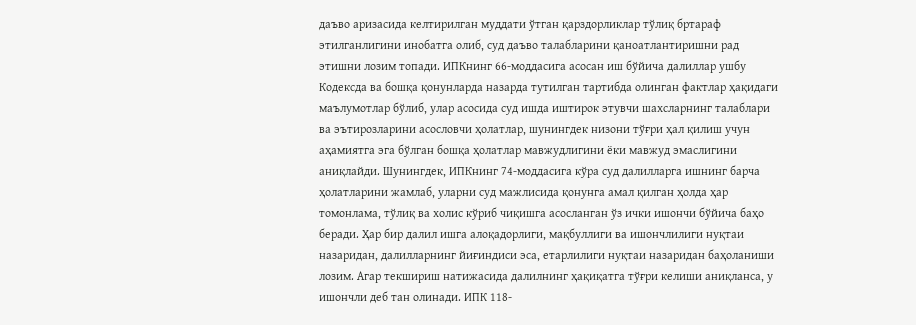даъво аризасида келтирилган муддати ўтган қарздорликлар тўлиқ бртараф этилганлигини инобатга олиб, суд даъво талабларини қаноатлантиришни рад этишни лозим топади. ИПКнинг 66-моддасига асосан иш бўйича далиллар ушбу Кодексда ва бошқа қонунларда назарда тутилган тартибда олинган фактлар ҳақидаги маълумотлар бўлиб, улар асосида суд ишда иштирок этувчи шахсларнинг талаблари ва эътирозларини асословчи ҳолатлар, шунингдек низони тўғри ҳал қилиш учун аҳамиятга эга бўлган бошқа ҳолатлар мавжудлигини ёки мавжуд эмаслигини аниқлайди. Шунингдек, ИПКнинг 74-моддасига кўра суд далилларга ишнинг барча ҳолатларини жамлаб, уларни суд мажлисида қонунга амал қилган ҳолда ҳар томонлама, тўлиқ ва холис кўриб чиқишга асосланган ўз ички ишончи бўйича баҳо беради. Ҳар бир далил ишга алоқадорлиги, мақбуллиги ва ишончлилиги нуқтаи назаридан, далилларнинг йиғиндиси эса, етарлилиги нуқтаи назаридан баҳоланиши лозим. Агар текшириш натижасида далилнинг ҳақиқатга тўғри келиши аниқланса, у ишончли деб тан олинади. ИПК 118-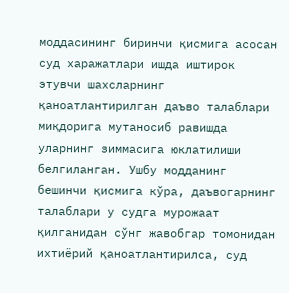моддасининг биринчи қисмига асосан суд харажатлари ишда иштирок этувчи шахсларнинг қаноатлантирилган даъво талаблари миқдорига мутаносиб равишда уларнинг зиммасига юклатилиши белгиланган. Ушбу модданинг бешинчи қисмига кўра, даъвогарнинг талаблари у судга мурожаат қилганидан сўнг жавобгар томонидан ихтиёрий қаноатлантирилса, суд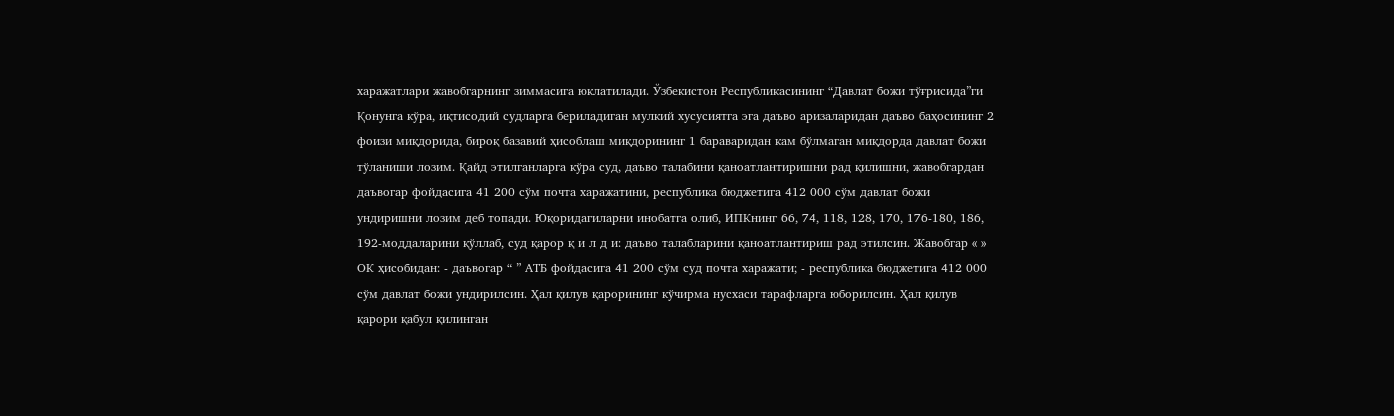харажатлари жавобгарнинг зиммасига юклатилади. Ўзбекистон Республикасининг “Давлат божи тўғрисида”ги Қонунга кўра, иқтисодий судларга бериладиган мулкий хусусиятга эга даъво аризаларидан даъво баҳосининг 2 фоизи миқдорида, бироқ базавий ҳисоблаш миқдорининг 1 бараваридан кам бўлмаган миқдорда давлат божи тўланиши лозим. Қайд этилганларга кўра суд, даъво талабини қаноатлантиришни рад қилишни, жавобгардан даъвогар фойдасига 41 200 сўм почта харажатини, республика бюджетига 412 000 сўм давлат божи ундиришни лозим деб топади. Юқоридагиларни инобатга олиб, ИПКнинг 66, 74, 118, 128, 170, 176-180, 186, 192-моддаларини қўллаб, суд қарор қ и л д и: даъво талабларини қаноатлантириш рад этилсин. Жавобгар « » ОК ҳисобидан: - даъвогар “ ” АТБ фойдасига 41 200 сўм суд почта харажати; - республика бюджетига 412 000 сўм давлат божи ундирилсин. Ҳал қилув қарорининг кўчирма нусхаси тарафларга юборилсин. Ҳал қилув қарори қабул қилинган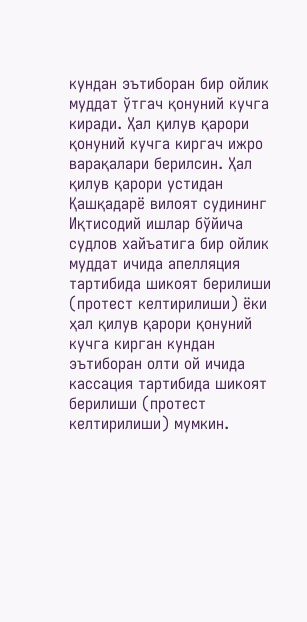кундан эътиборан бир ойлик муддат ўтгач қонуний кучга киради. Ҳал қилув қарори қонуний кучга киргач ижро варақалари берилсин. Ҳал қилув қарори устидан Қашқадарё вилоят судининг Иқтисодий ишлар бўйича судлов хайъатига бир ойлик муддат ичида апелляция тартибида шикоят берилиши (протест келтирилиши) ёки ҳал қилув қарори қонуний кучга кирган кундан эътиборан олти ой ичида кассация тартибида шикоят берилиши (протест келтирилиши) мумкин.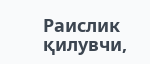Раислик қилувчи,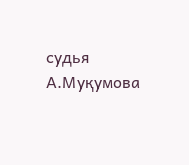судья А.Муқумова